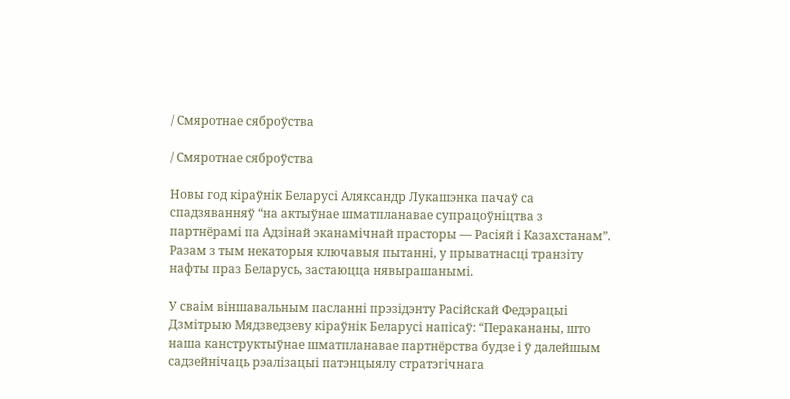/ Смяротнае сяброўства

/ Смяротнае сяброўства

Новы год кіраўнік Беларусі Аляксандр Лукашэнка пачаў са спадзяванняў “на актыўнае шматпланавае супрацоўніцтва з партнёрамі па Адзінай эканамічнай прасторы — Расіяй і Казахстанам”. Разам з тым некаторыя ключавыя пытанні, у прыватнасці транзіту нафты праз Беларусь, застаюцца нявырашанымі.

У сваім віншавальным пасланні прэзідэнту Расійскай Федэрацыі Дзмітрыю Мядзведзеву кіраўнік Беларусі напісаў: “Перакананы, што наша канструктыўнае шматпланавае партнёрства будзе і ў далейшым садзейнічаць рэалізацыі патэнцыялу стратэгічнага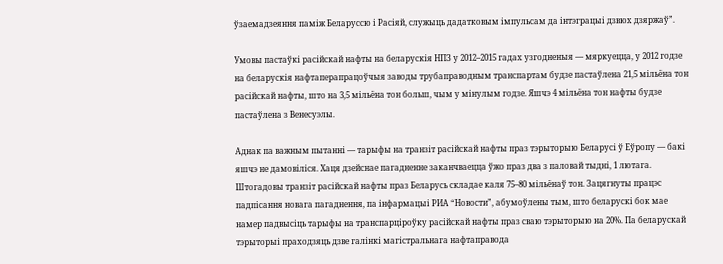ўзаемадзеяння паміж Беларуссю і Расіяй, служыць дадатковым імпульсам да інтэграцыі дзвюх дзяржаў”.

Умовы пастаўкі расійскай нафты на беларускія НПЗ у 2012–2015 гадах узгодненыя — мяркуецца, у 2012 годзе на беларускія нафтаперапрацоўчыя заводы трубаправодным транспартам будзе пастаўлена 21,5 мільёна тон расійскай нафты, што на 3,5 мільёна тон больш, чым у мінулым годзе. Яшчэ 4 мільёна тон нафты будзе пастаўлена з Венесуэлы.

Аднак па важным пытанні — тарыфы на транзіт расійскай нафты праз тэрыторыю Беларусі ў Еўропу — бакі яшчэ не дамовіліся. Хаця дзейснае пагадненне заканчваецца ўжо праз два з паловай тыдні, 1 лютага. Штогадовы транзіт расійскай нафты праз Беларусь складае каля 75–80 мільёнаў тон. Зацягнуты працэс падпісання новага пагаднення, па інфармацыі РИА “Новости”, абумоўлены тым, што беларускі бок мае намер падвысіць тарыфы на транспарціроўку расійскай нафты праз сваю тэрыторыю на 20%. Па беларускай тэрыторыі праходзяць дзве галінкі магістральнага нафтаправода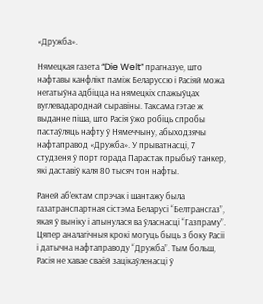«Дружба».

Нямецкая газета “Die Welt” прагназуе, што нафтавы канфлікт паміж Беларуссю і Расіяй можа негатыўна адбіцца на нямецкіх спажыўцах вуглевадароднай сыравіны. Таксама гэтае ж выданне піша, што Расія ўжо робіць спробы пастаўляць нафту ў Нямеччыну, абыходзячы нафтаправод «Дружба». У прыватнасці, 7 студзеня ў порт горада Парастак прыбыў танкер, які даставіў каля 80 тысяч тон нафты.

Раней аб’ектам спрэчак і шантажу была газатранспартная сістэма Беларусі “Белтрансгаз”, якая ў выніку і апынулася ва ўласнасці “Газпраму”. Цяпер аналагічныя крокі могуць быць з боку Расіі і датычна нафтаправоду “Дружба”. Тым больш, Расія не хавае сваёй зацікаўленасці ў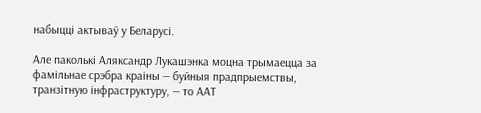набыцці актываў у Беларусі.

Але паколькі Аляксандр Лукашэнка моцна трымаецца за фамільнае срэбра краіны — буйныя прадпрыемствы, транзітную інфраструктуру, — то ААТ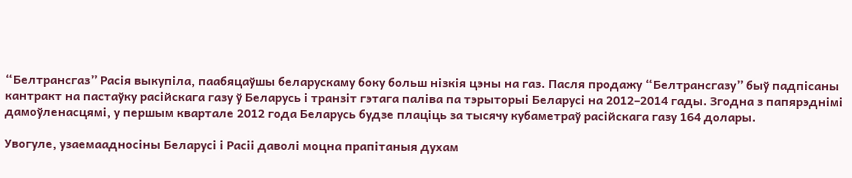“Белтрансгаз” Расія выкупіла, паабяцаўшы беларускаму боку больш нізкія цэны на газ. Пасля продажу “Белтрансгазу” быў падпісаны кантракт на пастаўку расійскага газу ў Беларусь і транзіт гэтага паліва па тэрыторыі Беларусі на 2012–2014 гады. Згодна з папярэднімі дамоўленасцямі, у першым квартале 2012 года Беларусь будзе плаціць за тысячу кубаметраў расійскага газу 164 долары.

Увогуле, узаемаадносіны Беларусі і Расіі даволі моцна прапітаныя духам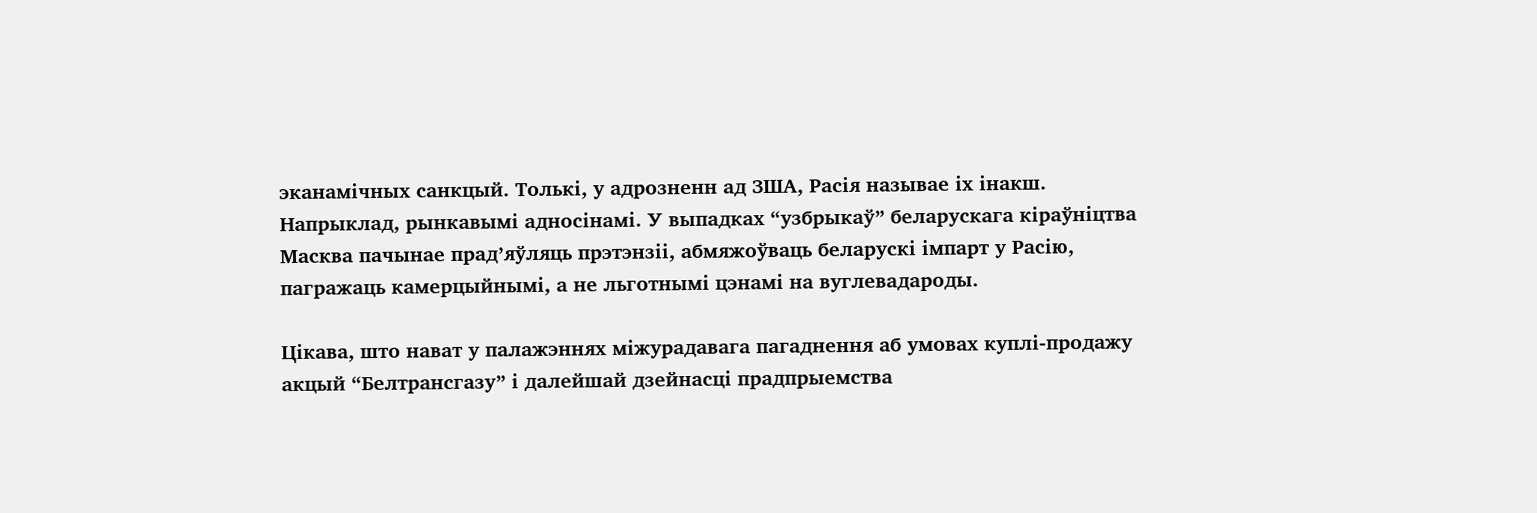эканамічных санкцый. Толькі, у адрозненн ад ЗША, Расія называе іх інакш. Напрыклад, рынкавымі адносінамі. У выпадках “узбрыкаў” беларускага кіраўніцтва Масква пачынае прад’яўляць прэтэнзіі, абмяжоўваць беларускі імпарт у Расію, пагражаць камерцыйнымі, а не льготнымі цэнамі на вуглевадароды.

Цікава, што нават у палажэннях міжурадавага пагаднення аб умовах куплі-продажу акцый “Белтрансгазу” і далейшай дзейнасці прадпрыемства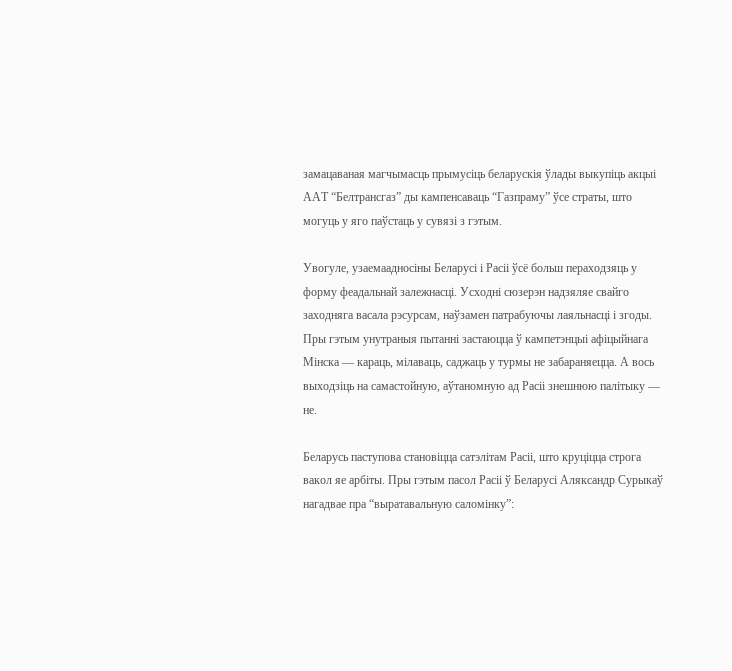замацаваная магчымасць прымусіць беларускія ўлады выкупіць акцыі ААТ “Белтрансгаз” ды кампенсаваць “Газпраму” ўсе страты, што могуць у яго паўстаць у сувязі з гэтым.

Увогуле, узаемаадносіны Беларусі і Расіі ўсё больш пераходзяць у форму феадальнай залежнасці. Усходні сюзерэн надзяляе свайго заходняга васала рэсурсам, наўзамен патрабуючы лаяльнасці і згоды. Пры гэтым унутраныя пытанні застаюцца ў кампетэнцыі афіцыйнага Мінска — караць, мілаваць, саджаць у турмы не забараняецца. А вось выходзіць на самастойную, аўтаномную ад Расіі знешнюю палітыку — не.

Беларусь паступова становіцца сатэлітам Расіі, што круціцца строга вакол яе арбіты. Пры гэтым пасол Расіі ў Беларусі Аляксандр Сурыкаў нагадвае пра “выратавальную саломінку”: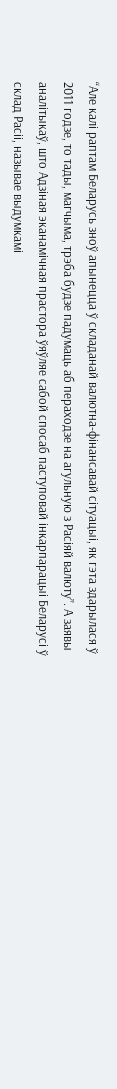“Але калі раптам Беларусь зноў апынецца ў складанай валютна-фінансавай сітуацыі, як гэта здарылася ў 2011 годзе, то тады, магчыма, трэба будзе падумаць аб пераходзе на агульную з Расіяй валюту”. А заявы аналітыкаў, што Адзіная эканамічная прастора ўяўляе сабой спосаб паступовай інкарпарацыі Беларусі ў склад Расіі, называе выдумкамі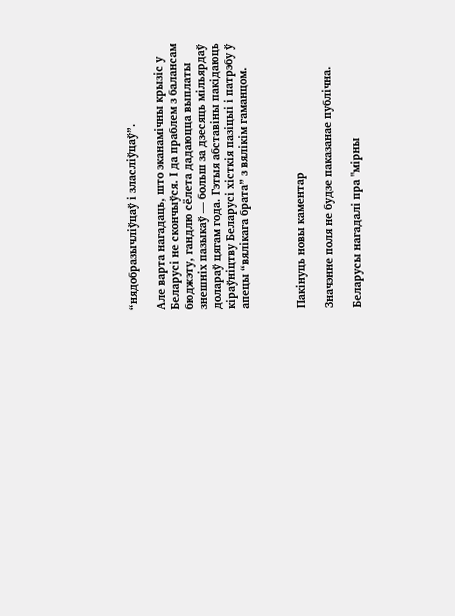“нядобразычліўцаў і зласліўцаў”.

Але варта нагадаць, што эканамічны крызіс у Беларусі не скончыўся. І да праблем з балансам бюджэту, гандлю сёлета дадаюцца выплаты знешніх пазыкаў — больш за дзесяць мільярдаў долараў цягам года. Гэтыя абставіны пакідаюць кіраўніцтву Беларусі хісткія пазіцыі і патрэбу ў апецы “вялікага брата” з вялікім гаманцом.



Пакінуць новы каментар

Значэнне поля не будзе паказанае публічна.

Беларусы нагадалі пра "мірны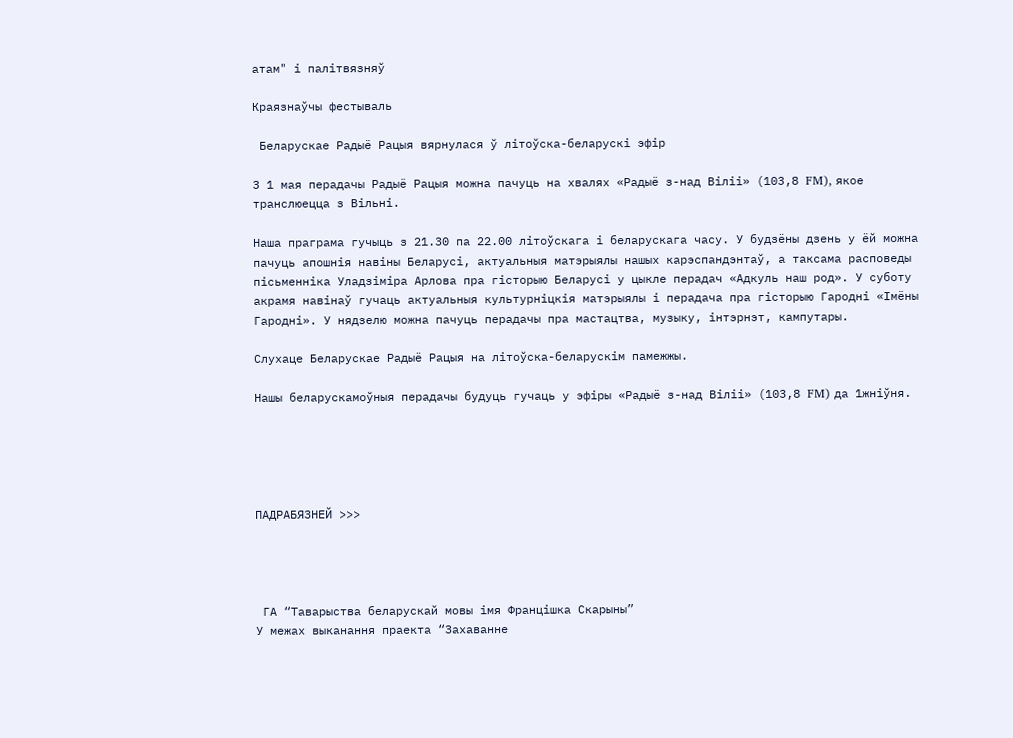атам" і палітвязняў

Краязнаўчы фестываль

 Беларускае Радыё Рацыя вярнулася ў літоўска-беларускі эфір

З 1 мая перадачы Радыё Рацыя можна пачуць на хвалях «Радыё з-над Віліі» (103,8 FM), якое транслюецца з Вільні.

Наша праграма гучыць з 21.30 па 22.00 літоўскага і беларускага часу. У будзёны дзень у ёй можна пачуць апошнія навіны Беларусі, актуальныя матэрыялы нашых карэспандэнтаў, а таксама расповеды пісьменніка Уладзіміра Арлова пра гісторыю Беларусі у цыкле перадач «Адкуль наш род». У суботу акрамя навінаў гучаць актуальныя культурніцкія матэрыялы і перадача пра гісторыю Гародні «Імёны Гародні». У нядзелю можна пачуць перадачы пра мастацтва, музыку, інтэрнэт, кампутары.

Слухаце Беларускае Радыё Рацыя на літоўска-беларускім памежжы.

Нашы беларускамоўныя перадачы будуць гучаць у эфіры «Радыё з-над Віліі» (103,8 FM) да 1жніўня.





ПАДРАБЯЗНЕЙ >>>




 ГА “Таварыства беларускай мовы імя Францішка Скарыны”
У межах выканання праекта “Захаванне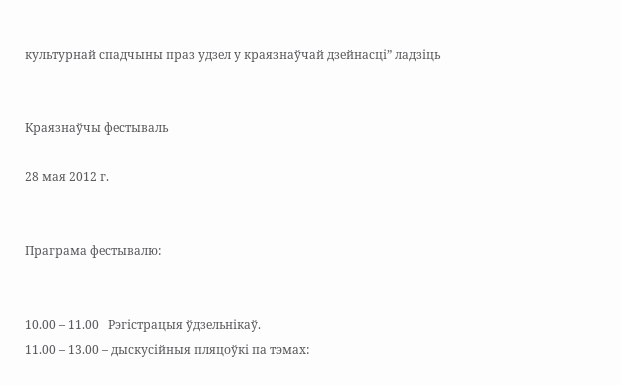культурнай спадчыны праз удзел у краязнаўчай дзейнасці” ладзіць


Краязнаўчы фестываль

28 мая 2012 г.


Праграма фестывалю:


10.00 – 11.00   Рэгістрацыя ўдзельнікаў.
11.00 – 13.00 – дыскусійныя пляцоўкі па тэмах: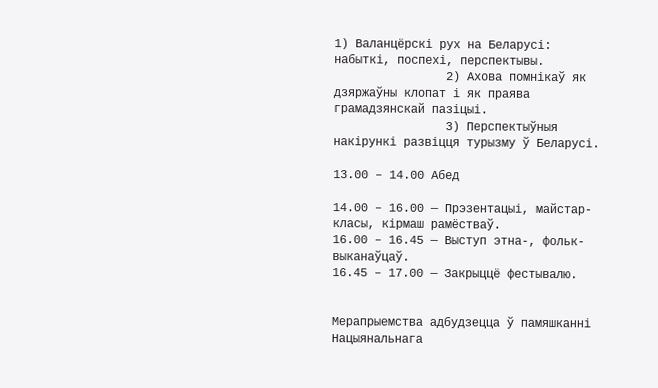1) Валанцёрскі рух на Беларусі: набыткі, поспехі, перспектывы.
                2) Ахова помнікаў як дзяржаўны клопат і як праява грамадзянскай пазіцыі.
                3) Перспектыўныя накірункі развіцця турызму ў Беларусі.

13.00 – 14.00 Абед

14.00 – 16.00 — Прэзентацыі, майстар-класы, кірмаш рамёстваў.
16.00 – 16.45 — Выступ этна-, фольк-выканаўцаў.
16.45 – 17.00 — Закрыццё фестывалю.


Мерапрыемства адбудзецца ў памяшканні Нацыянальнага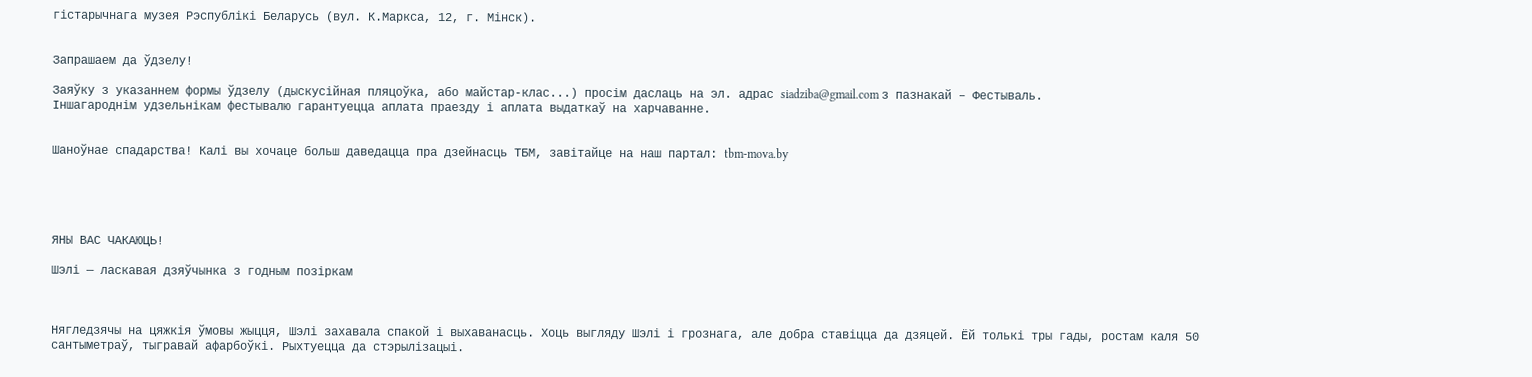гістарычнага музея Рэспублікі Беларусь (вул. К.Маркса, 12, г. Мінск).


Запрашаем да ўдзелу!

Заяўку з указаннем формы ўдзелу (дыскусійная пляцоўка, або майстар-клас...) просім даслаць на эл. адрас siadziba@gmail.com з пазнакай – Фестываль.
Іншагароднім удзельнікам фестывалю гарантуецца аплата праезду і аплата выдаткаў на харчаванне.


Шаноўнае спадарства! Калі вы хочаце больш даведацца пра дзейнасць ТБМ, завітайце на наш партал: tbm-mova.by





ЯНЫ ВАС ЧАКАЮЦЬ!

Шэлі — ласкавая дзяўчынка з годным позіркам



Нягледзячы на цяжкія ўмовы жыцця, Шэлі захавала спакой і выхаванасць. Хоць выгляду Шэлі і грознага, але добра ставіцца да дзяцей. Ёй толькі тры гады, ростам каля 50 сантыметраў, тыгравай афарбоўкі. Рыхтуецца да стэрылізацыі.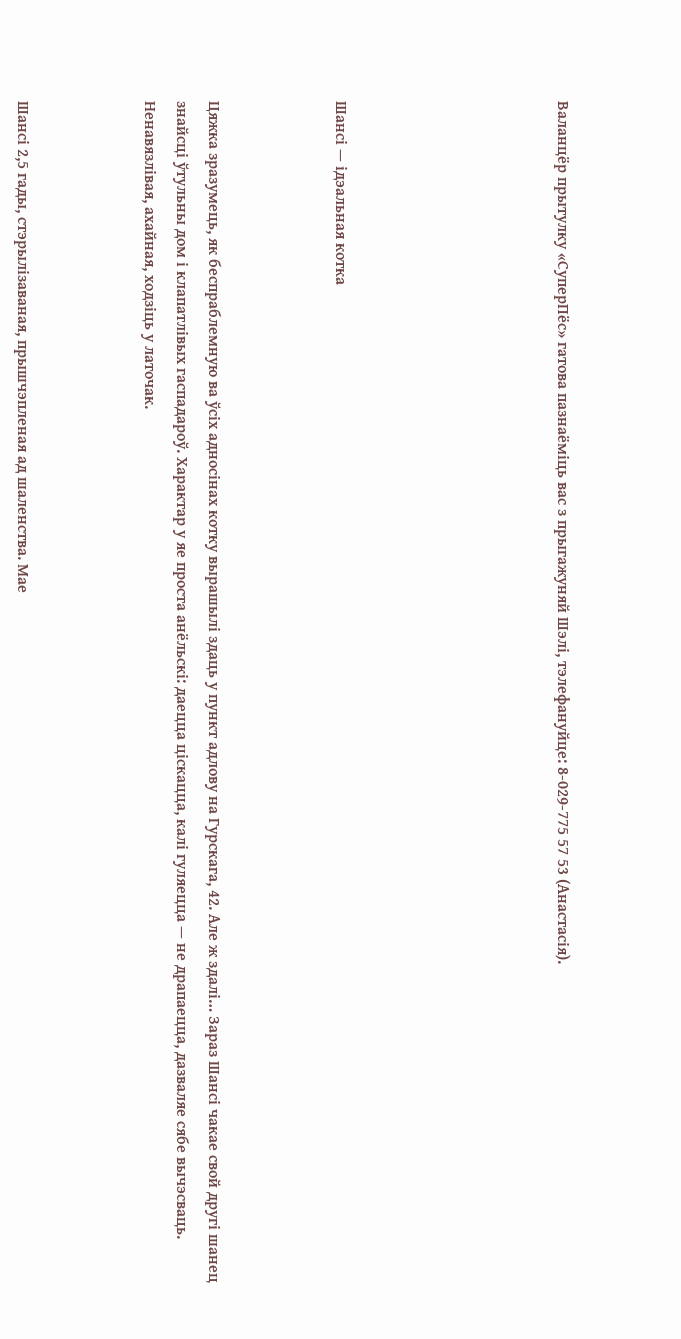Валанцёр прытулку «СуперПёс» гатова пазнаёміць вас з прыгажуняй Шэлі, тэлефануйце: 8-029-775 57 53 (Анастасія).






Шансі — ідэальная котка



Цяжка зразумець, як беспраблемную ва ўсіх адносінах котку вырашылі здаць у пункт адлову на Гурскага, 42. Але ж здалі… Зараз Шансі чакае свой другі шанец знайсці ўтульны дом і клапатлівых гаспадароў. Характар у яе проста анёльскі: даецца ціскацца, калі гуляецца — не драпаецца, дазваляе сябе вычэсваць. Ненавязлівая, ахайная, ходзіць у латочак.



Шансі 2,5 гады, стэрылізаваная, прышчэпленая ад шаленства. Мае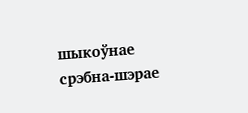шыкоўнае срэбна-шэрае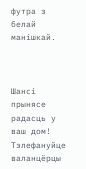футра з белай манішкай.



Шансі прынясе радасць у ваш дом! Тэлефануйце валанцёрцы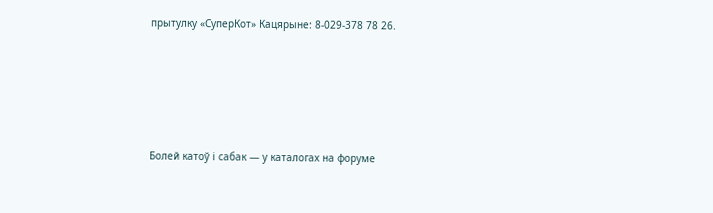прытулку «СуперКот» Кацярыне: 8-029-378 78 26.






Болей катоў і сабак — у каталогах на форуме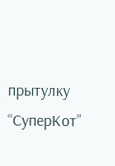прытулку “СуперКот”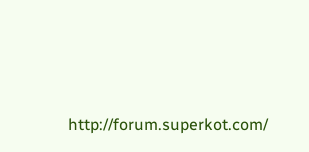http://forum.superkot.com/